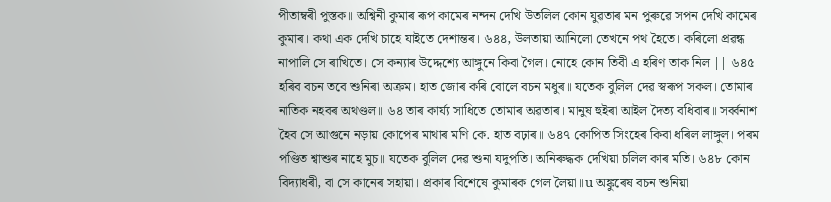পীতাম্বৰী পুস্তক॥ অশ্বিনী কুমাৰ ৰূপ কামেৰ নন্দন দেখি উতলিল কোন যুৱতাৰ মন পুৰুৱে সপন দেখি কামেৰ কুমাৰ। কথা এক দেখি চাহে যাইতে দেশান্তৰ। ৬৪৪, উলতায়া আনিলো তেখনে পথ হৈতে। কৰিলো প্ৰৱন্ধ নাপালি সে ৰাখিতে। সে কন্যাৰ উদ্দেশ্যে আঙ্গুনে কিবা গৈল। নোহে কোন তিবী এ হৰিণ তাক নিল || ৬৪৫ হৰিব বচন তবে শুনিৰা অক্ৰম। হাত জোৰ কৰি বোলে বচন মধুৰ॥ যতেক বুলিল দেৱ স্বৰূপ সকল। তোমাৰ নাতিক নহবৰ অথণ্ডল॥ ৬৪ তাৰ কাৰ্য্য সাধিতে তোমাৰ অৱতাৰ। মানুষ হুইৰা আইল দৈত্য বধিবাৰ॥ সৰ্ব্বনাশ হৈব সে আগুনে নড়ায় কোপেৰ মাথাৰ মণি কে. হাত বঢ়াৰ॥ ৬৪৭ কোপিত সিংহেৰ কিবা ধৰিল লাঙ্গুল। পৰম পণ্ডিত শ্বাশুৰ নাহে মুচ॥ যতেক বুলিল দেৱ শুনা যদুপতি। অনিৰুদ্ধক দেখিয়া চলিল কাৰ মতি। ৬৪৮ কোন বিদ্যাধৰী, বা সে কানেৰ সহায়া। প্ৰকাৰ বিশেষে কুমাৰক গেল লৈয়া॥u অঙ্কুৰেষ বচন শুনিয়া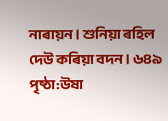নাৰায়ন। শুনিয়া ৰহিল দেউ কৰিয়া বদন। ৬৪৯
পৃষ্ঠা:উষা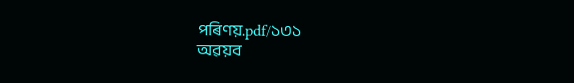পৰিণয়.pdf/১৩১
অৱয়ব